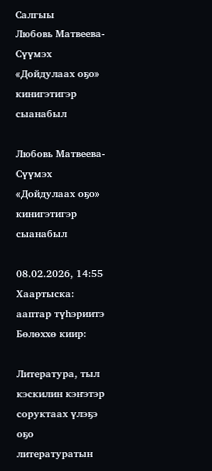Салгыы
Любовь Матвеева-Сүүмэх «Дойдулаах оҕо» кинигэтигэр сыанабыл

Любовь Матвеева-Сүүмэх «Дойдулаах оҕо» кинигэтигэр сыанабыл

08.02.2026, 14:55
Хаартыска: ааптар түһэриитэ
Бөлөххө киир:

Литература, тыл кэскилин кэҥэтэр соруктаах үлэҕэ оҕо литературатын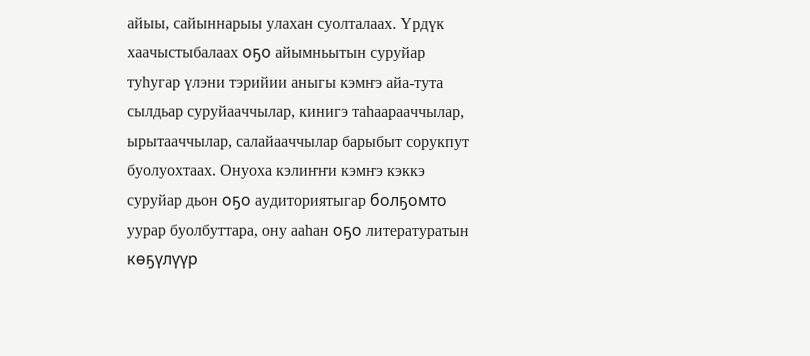айыы, сайыннарыы улахан суолталаах. Үрдүк хаачыстыбалаах оҕо айымньытын суруйар туһугар үлэни тэрийии аныгы кэмҥэ айа-тута сылдьар суруйааччылар, кинигэ таһаарааччылар, ырытааччылар, салайааччылар барыбыт сорукпут буолуохтаах. Онуоха кэлиҥҥи кэмҥэ кэккэ суруйар дьон оҕо аудиториятыгар болҕомто уурар буолбуттара, ону ааһан оҕо литературатын көҕүлүүр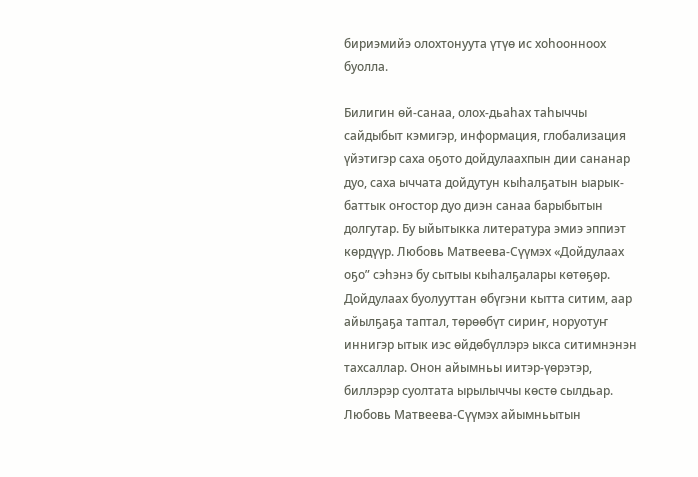бириэмийэ олохтонуута үтүө ис хоһоонноох буолла.

Билигин өй-санаа, олох-дьаһах таһыччы сайдыбыт кэмигэр, информация, глобализация үйэтигэр саха оҕото дойдулаахпын дии сананар дуо, саха ыччата дойдутун кыһалҕатын ыарык-баттык оҥостор дуо диэн санаа барыбытын долгутар. Бу ыйытыкка литература эмиэ эппиэт көрдүүр. Любовь Матвеева-Сүүмэх «Дойдулаах оҕо” сэһэнэ бу сытыы кыһалҕалары көтөҕөр. Дойдулаах буолууттан өбүгэни кытта ситим, аар айылҕаҕа таптал, төрөөбүт сириҥ, норуотуҥ иннигэр ытык иэс өйдөбүллэрэ ыкса ситимнэнэн тахсаллар. Онон айымньы иитэр-үөрэтэр, биллэрэр суолтата ырылыччы көстө сылдьар.
Любовь Матвеева-Сүүмэх айымньытын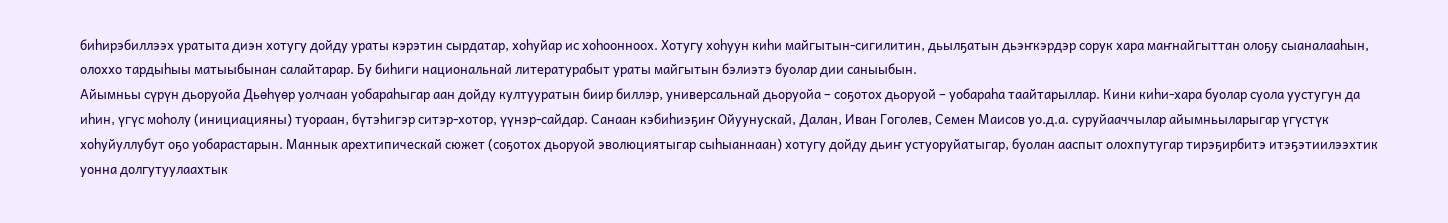биһирэбиллээх уратыта диэн хотугу дойду ураты кэрэтин сырдатар, хоһуйар ис хоһоонноох. Хотугу хоһуун киһи майгытын-сигилитин, дьылҕатын дьэҥкэрдэр сорук хара маҥнайгыттан олоҕу сыаналааһын, олоххо тардыһыы матыыбынан салайтарар. Бу биһиги национальнай литературабыт ураты майгытын бэлиэтэ буолар дии саныыбын.
Айымньы сүрүн дьоруойа Дьөһүөр уолчаан уобараһыгар аан дойду култууратын биир биллэр, универсальнай дьоруойа – соҕотох дьоруой – уобараһа таайтарыллар. Кини киһи-хара буолар суола уустугун да иһин, үгүс моһолу (инициацияны) туораан, бүтэһигэр ситэр-хотор, үүнэр-сайдар. Санаан кэбиһиэҕиҥ Ойуунускай, Далан, Иван Гоголев, Семен Маисов уо.д.а. суруйааччылар айымньыларыгар үгүстүк хоһуйуллубут оҕо уобарастарын. Маннык арехтипическай сюжет (соҕотох дьоруой эволюциятыгар сыһыаннаан) хотугу дойду дьиҥ устуоруйатыгар, буолан ааспыт олохпутугар тирэҕирбитэ итэҕэтиилээхтик уонна долгутуулаахтык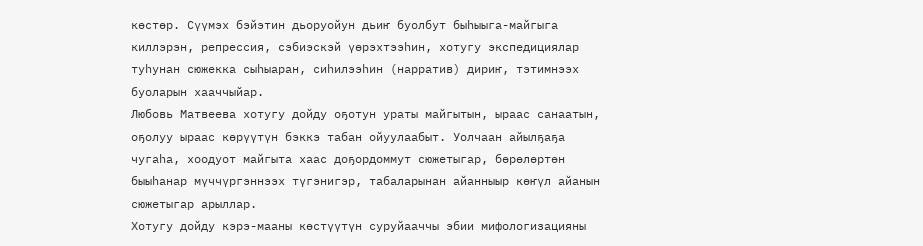көстөр. Сүүмэх бэйэтин дьоруойун дьиҥ буолбут быһыыга-майгыга киллэрэн, репрессия, сэбиэскэй үөрэхтээһин, хотугу экспедициялар туһунан сюжекка сыһыаран, сиһилээһин (нарратив) дириҥ, тэтимнээх буоларын хааччыйар.
Любовь Матвеева хотугу дойду оҕотун ураты майгытын, ыраас санаатын, оҕолуу ыраас көрүүтүн бэккэ табан ойуулаабыт. Уолчаан айылҕаҕа чугаһа, хоодуот майгыта хаас доҕордоммут сюжетыгар, бөрөлөртөн быыһанар мүччүргэннээх түгэнигэр, табаларынан айанныыр көҥүл айанын сюжетыгар арыллар.
Хотугу дойду кэрэ-мааны көстүүтүн суруйааччы эбии мифологизацияны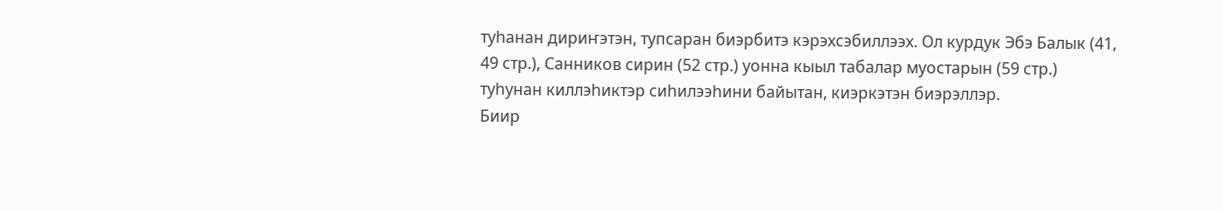туһанан дириҥэтэн, тупсаран биэрбитэ кэрэхсэбиллээх. Ол курдук Эбэ Балык (41, 49 стр.), Санников сирин (52 стр.) уонна кыыл табалар муостарын (59 стр.) туһунан киллэһиктэр сиһилээһини байытан, киэркэтэн биэрэллэр.
Биир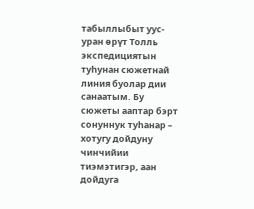табыллыбыт уус-уран өрүт Толль экспедициятын туһунан сюжетнай линия буолар дии санаатым. Бу сюжеты ааптар бэрт сонуннук туһанар – хотугу дойдуну чинчийии тиэмэтигэр, аан дойдуга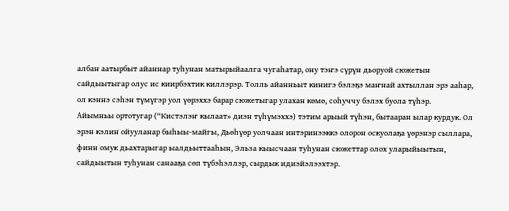албан аатырбыт айаннар туһунан матырыйаалга чугаһатар, ону тэҥэ сүрүн дьоруой сюжетын сайдыытыгар олус ис киирбэхтик киллэрэр. Толль айанньыт кинигэ бэлэҕэ маҥнай ахтыллан эрэ ааһар, ол кэннэ сэһэн түмүгэр уол үөрэххэ барар сюжетыгар улахан көмө, соһуччу бэлэх буола түһэр.
Айымньы ортотугар (“Кистэлэҥ кылаат» диэн түһүмэххэ) тэтим арыый түһэн, бытааран ылар курдук. Ол эрэн кэлин ойууланар быһыы-майгы, Дьөһүөр уолчаан интэринээккэ олорон оскуолаҕа үөрэнэр сыллара, финн омук дьахтарыгар ыалдьыттааһын, Эльза кыысчаан туһунан сюжеттар олох уларыйыытын, сайдыытын туһунан санааҕа сөп түбэһэллэр, сырдык идиэйэлээхтэр.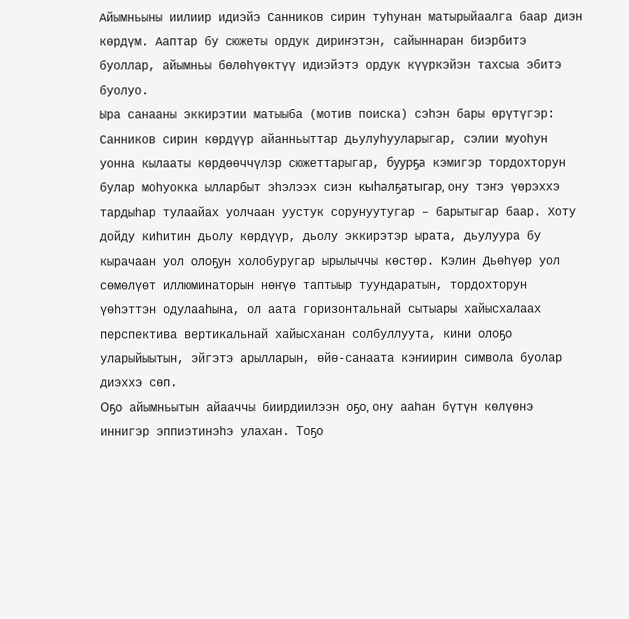Айымньыны иилиир идиэйэ Санников сирин туһунан матырыйаалга баар диэн көрдүм. Ааптар бу сюжеты ордук дириҥэтэн, сайыннаран биэрбитэ буоллар, айымньы бөлөһүөктүү идиэйэтэ ордук күүркэйэн тахсыа эбитэ буолуо.
Ыра санааны эккирэтии матыыба (мотив поиска) сэһэн бары өрүтүгэр: Санников сирин көрдүүр айанньыттар дьулуһууларыгар, сэлии муоһун уонна кылааты көрдөөччүлэр сюжеттарыгар, буурҕа кэмигэр тордохторун булар моһуокка ылларбыт эһэлээх сиэн кыһалҕатыгар, ону тэҥэ үөрэххэ тардыһар тулаайах уолчаан уустук сорунуутугар – барытыгар баар. Хоту дойду киһитин дьолу көрдүүр, дьолу эккирэтэр ырата, дьулуура бу кырачаан уол олоҕун холобуругар ырылыччы көстөр. Кэлин Дьөһүөр уол сөмөлүөт иллюминаторын нөҥүө таптыыр туундаратын, тордохторун үөһэттэн одулааһына, ол аата горизонтальнай сытыары хайысхалаах перспектива вертикальнай хайысханан солбуллуута, кини олоҕо уларыйыытын, эйгэтэ арылларын, өйө-санаата кэҥиирин символа буолар диэххэ сөп.
Оҕо айымньытын айааччы биирдиилээн оҕо, ону ааһан бүтүн көлүөнэ иннигэр эппиэтинэһэ улахан. Тоҕо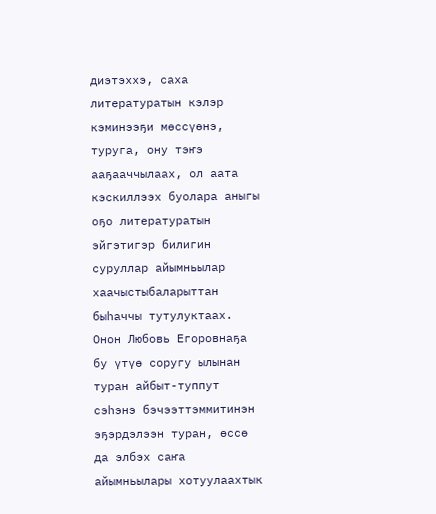диэтэххэ, саха литературатын кэлэр кэминээҕи мөссүөнэ, туруга, ону тэҥэ ааҕааччылаах, ол аата кэскиллээх буолара аныгы оҕо литературатын эйгэтигэр билигин суруллар айымньылар хаачыстыбаларыттан быһаччы тутулуктаах. Онон Любовь Егоровнаҕа бу үтүө соругу ылынан туран айбыт-туппут сэһэнэ бэчээттэммитинэн эҕэрдэлээн туран, өссө да элбэх саҥа айымньылары хотуулаахтык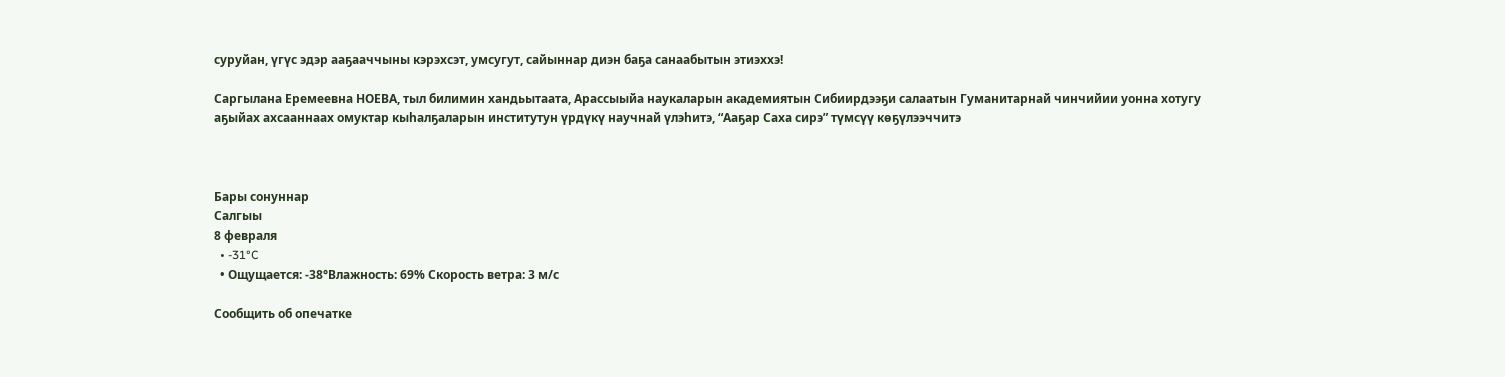суруйан, үгүс эдэр ааҕааччыны кэрэхсэт, умсугут, сайыннар диэн баҕа санаабытын этиэххэ!

Саргылана Еремеевна НОЕВА, тыл билимин хандьытаата, Арассыыйа наукаларын академиятын Сибиирдээҕи салаатын Гуманитарнай чинчийии уонна хотугу аҕыйах ахсааннаах омуктар кыһалҕаларын институтун үрдүкү научнай үлэһитэ, “Ааҕар Саха сирэ” түмсүү көҕүлээччитэ



Бары сонуннар
Салгыы
8 февраля
  • -31°C
  • Ощущается: -38°Влажность: 69% Скорость ветра: 3 м/с

Сообщить об опечатке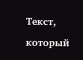Текст, который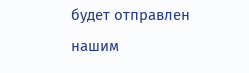будет отправлен нашим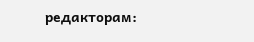редакторам: